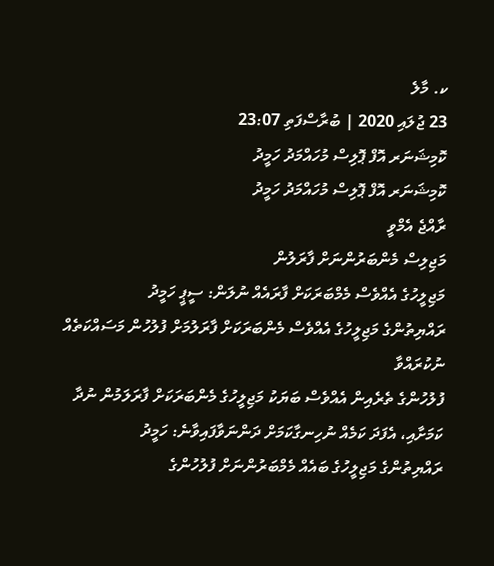ކ. މާލެ
23 ޖުލައި 2020 | ބުރާސްފަތި 23:07
ކޮމިޝަނަރ އޮފް ޕޮލިސް މުހައްމަދު ހަމީދު
ކޮމިޝަނަރ އޮފް ޕޮލިސް މުހައްމަދު ހަމީދު
ރާއްޖެ އެމްވީ
މަޖިލިސް މެންބަރުންނަށް ފާރަލުން
މަޖިލީހުގެ އެއްވެސް މެމްބަރަކަށް ފާރައެއް ނުލަން: ސީޕީ ހަމީދު
ރައްޔިތުންގެ މަޖިލީހުގެ އެއްވެސް މެންބަރަކަށް ފާރަލުމަށް ފުލުހުން މަސައްކަތެއް ނުކުރައްވާ
ފުލުހުންގެ ތެރެއިން އެއްވެސް ބަޔަކު މަޖިލީހުގެ މެންބަރަކަށް ފާރަލަމުން ނުދާ ކަމަށާއި، އެފަދަ ކަމެއް ނުހިނގާކަމަށް ދަންނަވާފައިވާނެ: ހަމީދު
ރައްޔިތުންގެ މަޖިލީހުގެ ބައެއް މެމްބަރުންނަށް ފުލުހުންގެ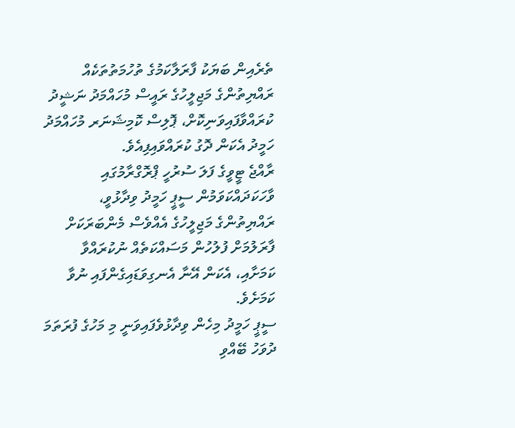ތެރެއިން ބަޔަކު ފާރަލާކަމުގެ ތުހުމަތުތަކެއް ރައްޔިތުންގެ މަޖިލީހުގެ ރައީސް މުހައްމަދު ނަޝީދު ކުރައްވާފައިވަނިކޮށް، ޕޮލިސް ކޮމިޝަނަރ މުހައްމަދު ހަމީދު އެކަން ދޮގު ކުރައްވައިފިއެވެ.
ރާއްޖެ ޓީވީގެ ފަލަ ސުރުހީ ޕްރޮގްރާމުގައި ވާހަކަދައްކަވަމުން ސީޕީ ހަމީދު ވިދާޅުވީ، ރައްޔިތުންގެ މަޖިލީހުގެ އެއްވެސް މެންބަރަކަށް ފާރަލުމަށް ފުލުހުން މަސައްކަތެއް ނުކުރައްވާ ކަމަށާއި، އެކަން އޭނާ އެނގިވަޑައިގެންފައި ނުވާ ކަމަށެވެ.
ސީޕީ ހަމީދު މިހެން ވިދާޅުވެފައިވަނީ މި މަހުގެ ފުރަތަމަ ދުވަހު ބޭއްވި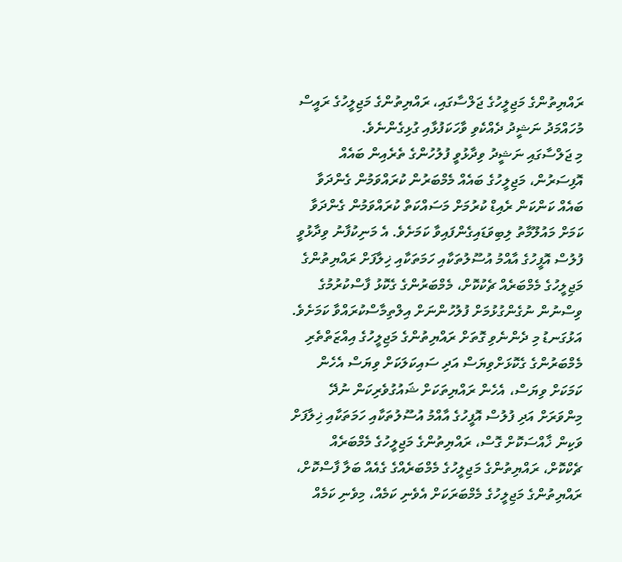ރައްޔިތުންގެ މަޖިލީހުގެ ޖަލްސާގައި، ރައްޔިތުންގެ މަޖިލީހުގެ ރައީސް މުހައްމަދު ނަޝީދު ދެއްކެވި ވާހަކަފުޅާއި ގުޅިގެންނެވެ.
މި ޖަލްސާގައި ނަޝީދު ވިދާޅުވީ ފުލުހުންގެ ތެރެއިން ބައެއް އޮފިސަރުން، މަޖިލީހުގެ ބައެއް މެމްބަރުން ކުރައްވަމުން ގެންދަވާ ބައެއް ކަންކަން ރެއިޑް ކުރުމަށް މަސައްކަތް ކުރައްވަމުން ގެންދަވާ ކަމަށް މައުލޫމާތު ލިބިވަޑައިގެންފައިވާ ކަމަށެވެ. އެ މަނިކުފާނު ވިދާޅުވީ ފުލުސް އޮފީހުގެ އާއްމު އުސޫލުތަކާއި ހަމަތަކާއި ޚިލާފަށް ރައްޔިތުންގެ މަޖިލީހުގެ މެމްބަރެއް ޗެކުކޮށް، މެމްބަރުންގެ ގެކޮޅު ފާސްކުރުމުގެ ވިސްނުން ނުގެންގުޅުމަށް ފުލުހުންނަށް އިލްތިމާސްކުރައްވާ ކަމަށެވެ.
އަޅުގަނޑު މި ދެންނެވި ގޮތަށް ރައްޔިތުންގެ މަޖިލީހުގެ އިއްޒަތްތެރި މެމްބަރުންގެ ގެކޮޅަށްވިޔަސް އަދި ސައިކަލަކަށް ވިޔަސް އެހެން ކަމަކަށް ވިޔަސް، އެހެން ރައްޔިތަކަށް ޝައުގުވެރިކަން ނުދޭ މިންވަރަށް އަދި ފުލުސް އޮފީހުގެ އާއްމު އުސޫލުތަކާއި ހަމަތަކާއި ޚިލާފަށް ވަކިން ޚާއްސަކޮށް ގޮސް، ރައްޔިތުންގެ މަޖިލީހުގެ މެމްބަރެއް ޗެކްކޮށް، ރައްޔިތުންގެ މަޖިލީހުގެ މެމްބަރެއްގެ ގެއެއް ބަލާ ފާސްކޮށް، ރައްޔިތުންގެ މަޖިލީހުގެ މެމްބަރަކަށް އެވެނި ކަމެއް، މިވެނި ކަމެއް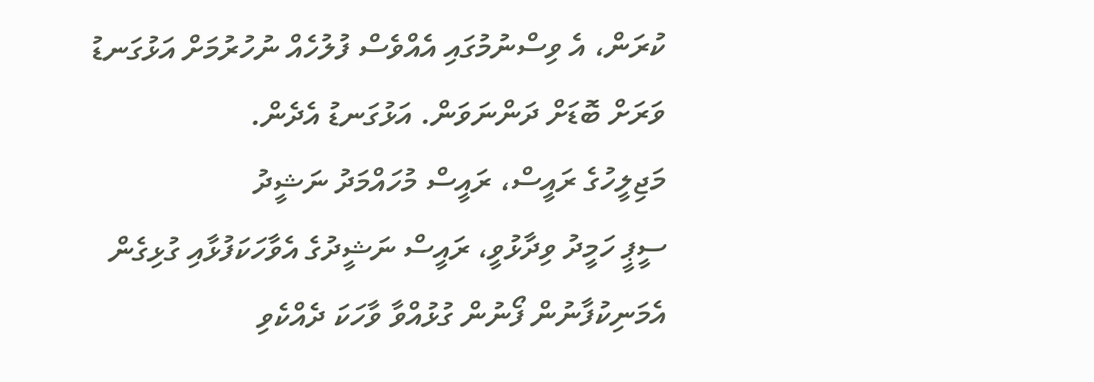ކުރަން، އެ ވިސްނުމުގައި އެއްވެސް ފުލުހެއް ނުހުރުމަށް އަޅުގަނޑު ވަރަށް ބޮޑަށް ދަންނަވަން. އަޅުގަނޑު އެދެން.
މަޖިލީހުގެ ރައީސް، ރައީސް މުހައްމަދު ނަޝީދު
ސީޕީ ހަމީދު ވިދާޅުވީ، ރައީސް ނަޝީދުގެ އެވާހަކަފުޅާއި ގުޅިގެން އެމަނިކުފާނުން ފޯނުން ގުޅުއްވާ ވާހަކަ ދެއްކެވި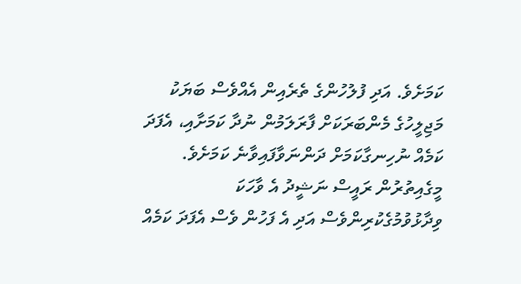ކަމަށެވެ. އަދި ފުލުހުންގެ ތެރެއިން އެއްވެސް ބަޔަކު މަޖިލީހުގެ މެންބަރަކަށް ފާރަލަމުން ނުދާ ކަމަށާއި، އެފަދަ ކަމެއް ނުހިނގާކަމަށް ދަންނަވާފައިވާނެ ކަމަށެވެ.
މީގެއިތުރުން ރައީސް ނަޝީދު އެ ވާހަކަ ވިދާޅުވުމުގެކުރިންވެސް އަދި އެ ފަހުން ވެސް އެފަދަ ކަމެއް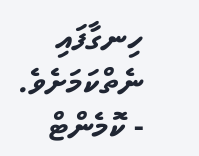ހިނގާފައި ނެތްކަމަށެވެ.
- ކޮމެންޓް